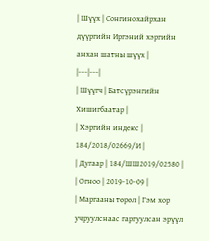| Шүүх | Сонгинохайрхан дүүргийн Иргэний хэргийн анхан шатны шүүх |
|---|---|
| Шүүгч | Батсүрэнгийн Хишигбаатар |
| Хэргийн индекс | 184/2018/02669/И |
| Дугаар | 184/ШШ2019/02580 |
| Огноо | 2019-10-09 |
| Маргааны төрөл | Гэм хор учруулснаас гаргуулсан эрүүл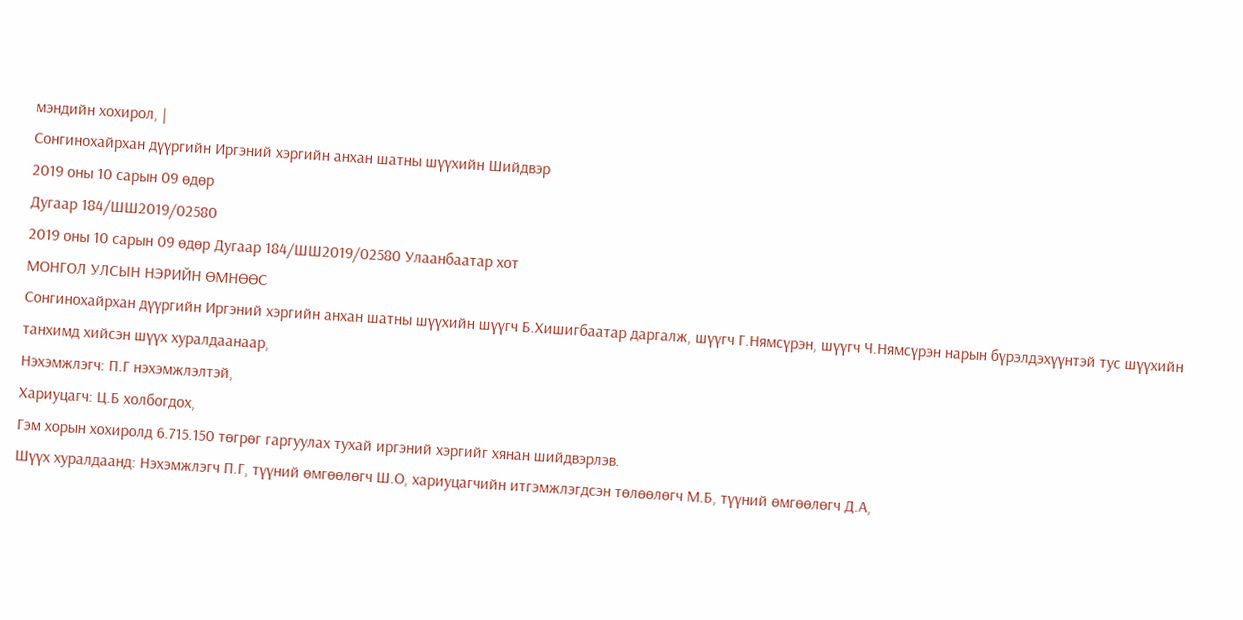мэндийн хохирол, |
Сонгинохайрхан дүүргийн Иргэний хэргийн анхан шатны шүүхийн Шийдвэр
2019 оны 10 сарын 09 өдөр
Дугаар 184/ШШ2019/02580
2019 оны 10 сарын 09 өдөр Дугаар 184/ШШ2019/02580 Улаанбаатар хот
МОНГОЛ УЛСЫН НЭРИЙН ӨМНӨӨС
Сонгинохайрхан дүүргийн Иргэний хэргийн анхан шатны шүүхийн шүүгч Б.Хишигбаатар даргалж, шүүгч Г.Нямсүрэн, шүүгч Ч.Нямсүрэн нарын бүрэлдэхүүнтэй тус шүүхийн танхимд хийсэн шүүх хуралдаанаар,
Нэхэмжлэгч: П.Г нэхэмжлэлтэй,
Хариуцагч: Ц.Б холбогдох,
Гэм хорын хохиролд 6.715.150 төгрөг гаргуулах тухай иргэний хэргийг хянан шийдвэрлэв.
Шүүх хуралдаанд: Нэхэмжлэгч П.Г, түүний өмгөөлөгч Ш.О, хариуцагчийн итгэмжлэгдсэн төлөөлөгч М.Б, түүний өмгөөлөгч Д.А,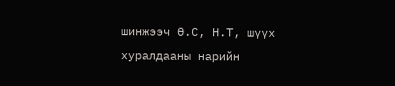шинжээч Ө.С, Н.Т, шүүх хуралдааны нарийн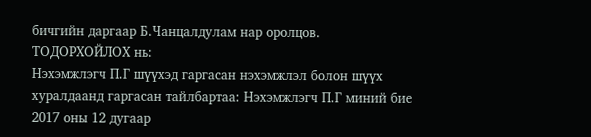бичгийн даргаар Б.Чанцалдулам нар оролцов.
ТОДОРХОЙЛОХ нь:
Нэхэмжлэгч П.Г шүүхэд гаргасан нэхэмжлэл болон шүүх хуралдаанд гаргасан тайлбартаа: Нэхэмжлэгч П.Г миний бие 2017 оны 12 дугаар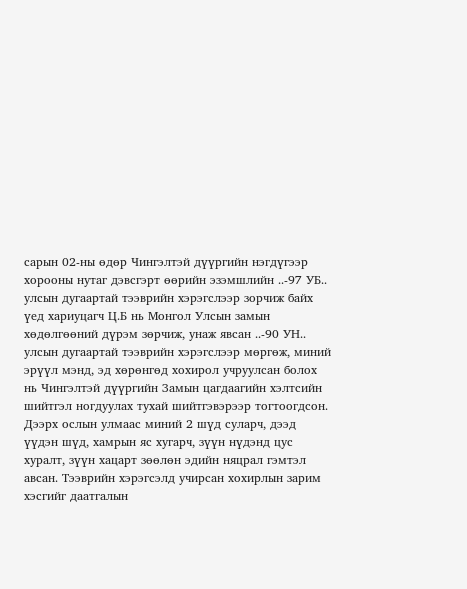сарын 02-ны өдөр Чингэлтэй дүүргийн нэгдүгээр хорооны нутаг дэвсгэрт өөрийн эзэмшлийн ..-97 УБ.. улсын дугаартай тээврийн хэрэгслээр зорчиж байх үед хариуцагч Ц.Б нь Монгол Улсын замын хөдөлгөөний дүрэм зөрчиж, унаж явсан ..-90 УН.. улсын дугаартай тээврийн хэрэгслээр мөргөж, миний эрүүл мэнд, эд хөрөнгөд хохирол учруулсан болох нь Чингэлтэй дүүргийн Замын цагдаагийн хэлтсийн шийтгэл ногдуулах тухай шийтгэвэрээр тогтоогдсон. Дээрх ослын улмаас миний 2 шүд суларч, дээд үүдэн шүд, хамрын яс хугарч, зүүн нүдэнд цус хуралт, зүүн хацарт зөөлөн эдийн няцрал гэмтэл авсан. Тээврийн хэрэгсэлд учирсан хохирлын зарим хэсгийг даатгалын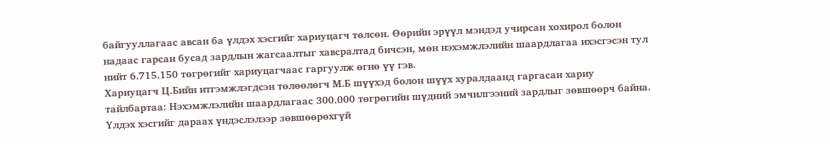байгууллагаас авсан ба үлдэх хэсгийг хариуцагч төлсөн. Өөрийн эрүүл мэндэд учирсан хохирол болон надаас гарсан бусад зардлын жагсаалтыг хавсралтад бичсэн, мөн нэхэмжлэлийн шаардлагаа ихэсгэсэн тул нийт 6.715.150 төгрөгийг хариуцагчаас гаргуулж өгнө үү гэв.
Хариуцагч Ц.Бийн итгэмжлэгдсэн төлөөлөгч М.Б шүүхэд болон шүүх хуралдаанд гаргасан хариу тайлбартаа: Нэхэмжлэлийн шаардлагаас 300.000 төгрөгийн шүдний эмчилгээний зардлыг зөвшөөрч байна. Үлдэх хэсгийг дараах үндэслэлээр зөвшөөрөхгүй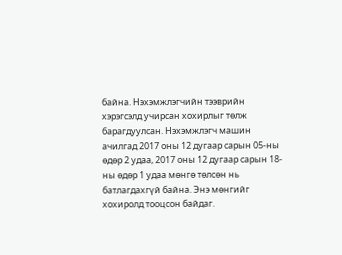байна. Нэхэмжлэгчийн тээврийн хэрэгсэлд учирсан хохирлыг төлж барагдуулсан. Нэхэмжлэгч машин ачилгад 2017 оны 12 дугаар сарын 05-ны өдөр 2 удаа, 2017 оны 12 дугаар сарын 18-ны өдөр 1 удаа мөнгө төлсөн нь батлагдахгүй байна. Энэ мөнгийг хохиролд тооцсон байдаг.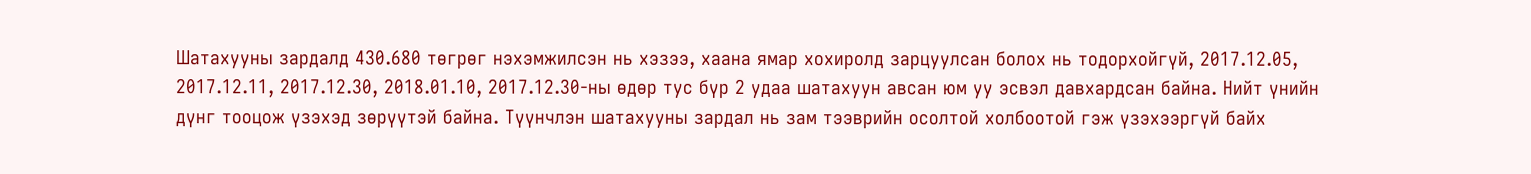Шатахууны зардалд 430.680 төгрөг нэхэмжилсэн нь хэзээ, хаана ямар хохиролд зарцуулсан болох нь тодорхойгүй, 2017.12.05, 2017.12.11, 2017.12.30, 2018.01.10, 2017.12.30-ны өдөр тус бүр 2 удаа шатахуун авсан юм уу эсвэл давхардсан байна. Нийт үнийн дүнг тооцож үзэхэд зөрүүтэй байна. Түүнчлэн шатахууны зардал нь зам тээврийн осолтой холбоотой гэж үзэхээргүй байх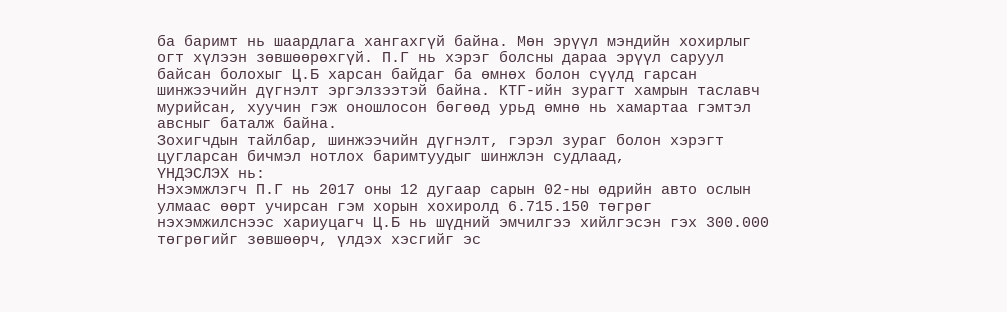ба баримт нь шаардлага хангахгүй байна. Мөн эрүүл мэндийн хохирлыг огт хүлээн зөвшөөрөхгүй. П.Г нь хэрэг болсны дараа эрүүл саруул байсан болохыг Ц.Б харсан байдаг ба өмнөх болон сүүлд гарсан шинжээчийн дүгнэлт эргэлзээтэй байна. КТГ-ийн зурагт хамрын таславч мурийсан, хуучин гэж оношлосон бөгөөд урьд өмнө нь хамартаа гэмтэл авсныг баталж байна.
Зохигчдын тайлбар, шинжээчийн дүгнэлт, гэрэл зураг болон хэрэгт цугларсан бичмэл нотлох баримтуудыг шинжлэн судлаад,
ҮНДЭСЛЭХ нь:
Нэхэмжлэгч П.Г нь 2017 оны 12 дугаар сарын 02-ны өдрийн авто ослын улмаас өөрт учирсан гэм хорын хохиролд 6.715.150 төгрөг нэхэмжилснээс хариуцагч Ц.Б нь шүдний эмчилгээ хийлгэсэн гэх 300.000 төгрөгийг зөвшөөрч, үлдэх хэсгийг эс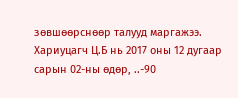зөвшөөрснөөр талууд маргажээ.
Хариуцагч Ц.Б нь 2017 оны 12 дугаар сарын 02-ны өдөр, ..-90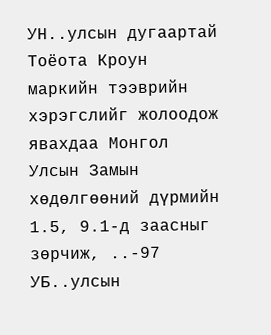УН..улсын дугаартай Тоёота Кроун маркийн тээврийн хэрэгслийг жолоодож явахдаа Монгол Улсын Замын хөдөлгөөний дүрмийн 1.5, 9.1-д заасныг зөрчиж, ..-97 УБ..улсын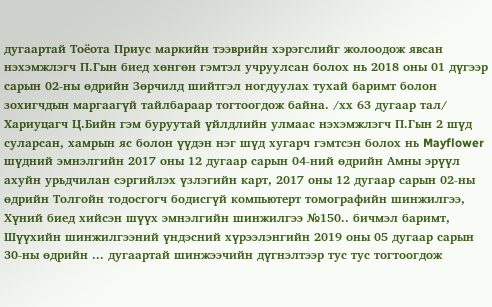дугаартай Тоёота Приус маркийн тээврийн хэрэгслийг жолоодож явсан нэхэмжлэгч П.Гын биед хөнгөн гэмтэл учруулсан болох нь 2018 оны 01 дүгээр сарын 02-ны өдрийн Зөрчилд шийтгэл ногдуулах тухай баримт болон зохигчдын маргаагүй тайлбараар тогтоогдож байна. /хх 63 дугаар тал/
Хариуцагч Ц.Бийн гэм буруутай үйлдлийн улмаас нэхэмжлэгч П.Гын 2 шүд суларсан, хамрын яс болон үүдэн нэг шүд хугарч гэмтсэн болох нь Mayflower шүдний эмнэлгийн 2017 оны 12 дугаар сарын 04-ний өдрийн Амны эрүүл ахуйн урьдчилан сэргийлэх үзлэгийн карт, 2017 оны 12 дугаар сарын 02-ны өдрийн Толгойн тодосгогч бодисгүй компьютерт томографийн шинжилгээ, Хүний биед хийсэн шүүх эмнэлгийн шинжилгээ №150.. бичмэл баримт, Шүүхийн шинжилгээний үндэсний хүрээлэнгийн 2019 оны 05 дугаар сарын 30-ны өдрийн ... дугаартай шинжээчийн дүгнэлтээр тус тус тогтоогдож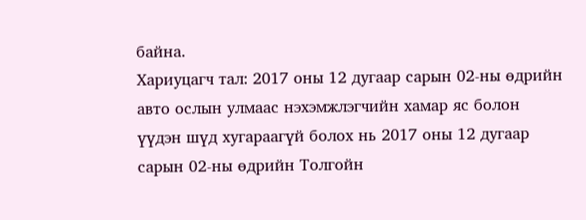байна.
Хариуцагч тал: 2017 оны 12 дугаар сарын 02-ны өдрийн авто ослын улмаас нэхэмжлэгчийн хамар яс болон үүдэн шүд хугараагүй болох нь 2017 оны 12 дугаар сарын 02-ны өдрийн Толгойн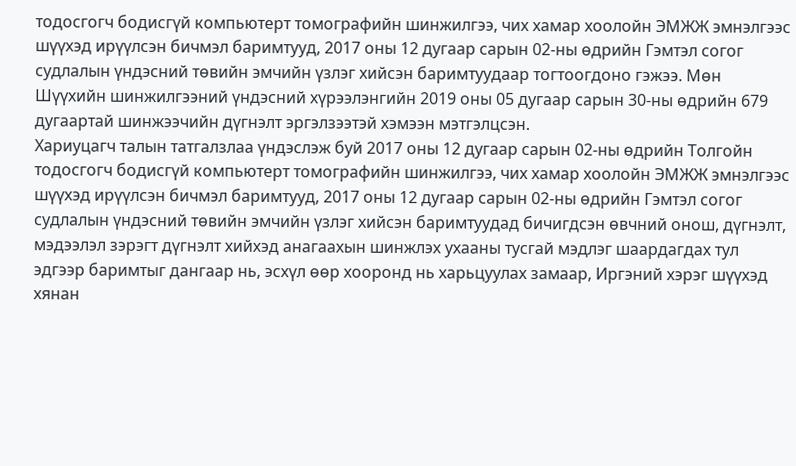тодосгогч бодисгүй компьютерт томографийн шинжилгээ, чих хамар хоолойн ЭМЖЖ эмнэлгээс шүүхэд ирүүлсэн бичмэл баримтууд, 2017 оны 12 дугаар сарын 02-ны өдрийн Гэмтэл согог судлалын үндэсний төвийн эмчийн үзлэг хийсэн баримтуудаар тогтоогдоно гэжээ. Мөн Шүүхийн шинжилгээний үндэсний хүрээлэнгийн 2019 оны 05 дугаар сарын 30-ны өдрийн 679 дугаартай шинжээчийн дүгнэлт эргэлзээтэй хэмээн мэтгэлцсэн.
Хариуцагч талын татгалзлаа үндэслэж буй 2017 оны 12 дугаар сарын 02-ны өдрийн Толгойн тодосгогч бодисгүй компьютерт томографийн шинжилгээ, чих хамар хоолойн ЭМЖЖ эмнэлгээс шүүхэд ирүүлсэн бичмэл баримтууд, 2017 оны 12 дугаар сарын 02-ны өдрийн Гэмтэл согог судлалын үндэсний төвийн эмчийн үзлэг хийсэн баримтуудад бичигдсэн өвчний онош, дүгнэлт, мэдээлэл зэрэгт дүгнэлт хийхэд анагаахын шинжлэх ухааны тусгай мэдлэг шаардагдах тул эдгээр баримтыг дангаар нь, эсхүл өөр хооронд нь харьцуулах замаар, Иргэний хэрэг шүүхэд хянан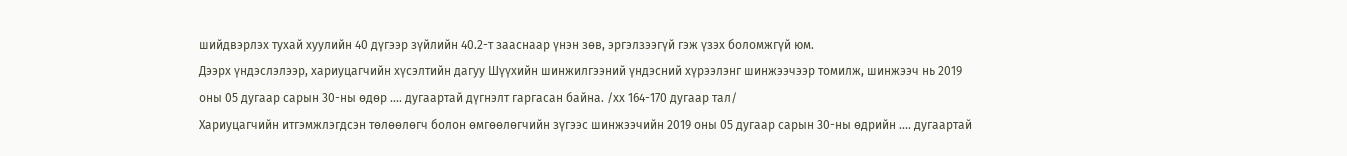шийдвэрлэх тухай хуулийн 40 дүгээр зүйлийн 40.2-т зааснаар үнэн зөв, эргэлзээгүй гэж үзэх боломжгүй юм.
Дээрх үндэслэлээр, хариуцагчийн хүсэлтийн дагуу Шүүхийн шинжилгээний үндэсний хүрээлэнг шинжээчээр томилж, шинжээч нь 2019 оны 05 дугаар сарын 30-ны өдөр .... дугаартай дүгнэлт гаргасан байна. /хх 164-170 дугаар тал/
Хариуцагчийн итгэмжлэгдсэн төлөөлөгч болон өмгөөлөгчийн зүгээс шинжээчийн 2019 оны 05 дугаар сарын 30-ны өдрийн .... дугаартай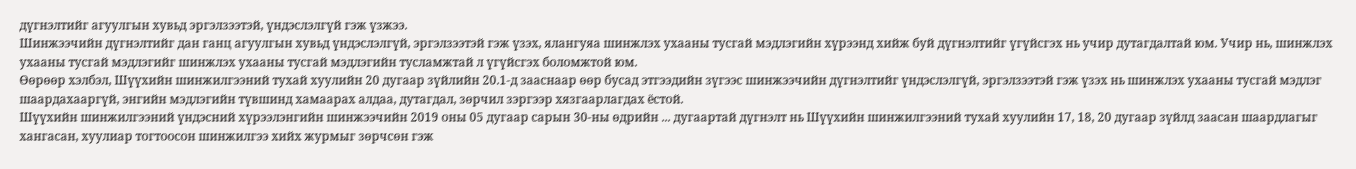дүгнэлтийг агуулгын хувьд эргэлзээтэй, үндэслэлгүй гэж үзжээ.
Шинжээчийн дүгнэлтийг дан ганц агуулгын хувьд үндэслэлгүй, эргэлзээтэй гэж үзэх, ялангуяа шинжлэх ухааны тусгай мэдлэгийн хүрээнд хийж буй дүгнэлтийг үгүйсгэх нь учир дутагдалтай юм. Учир нь, шинжлэх ухааны тусгай мэдлэгийг шинжлэх ухааны тусгай мэдлэгийн тусламжтай л үгүйсгэх боломжтой юм.
Өөрөөр хэлбэл, Шүүхийн шинжилгээний тухай хуулийн 20 дугаар зүйлийн 20.1-д зааснаар өөр бусад этгээдийн зүгээс шинжээчийн дүгнэлтийг үндэслэлгүй, эргэлзээтэй гэж үзэх нь шинжлэх ухааны тусгай мэдлэг шаардахааргүй, энгийн мэдлэгийн түвшинд хамаарах алдаа, дутагдал, зөрчил зэргээр хязгаарлагдах ёстой.
Шүүхийн шинжилгээний үндэсний хүрээлэнгийн шинжээчийн 2019 оны 05 дугаар сарын 30-ны өдрийн ... дугаартай дүгнэлт нь Шүүхийн шинжилгээний тухай хуулийн 17, 18, 20 дугаар зүйлд заасан шаардлагыг хангасан, хуулиар тогтоосон шинжилгээ хийх журмыг зөрчсөн гэж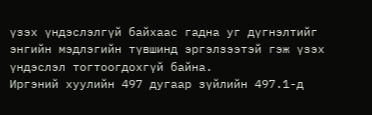үзэх үндэслэлгүй байхаас гадна уг дүгнэлтийг энгийн мэдлэгийн түвшинд эргэлзээтэй гэж үзэх үндэслэл тогтоогдохгүй байна.
Иргэний хуулийн 497 дугаар зүйлийн 497.1-д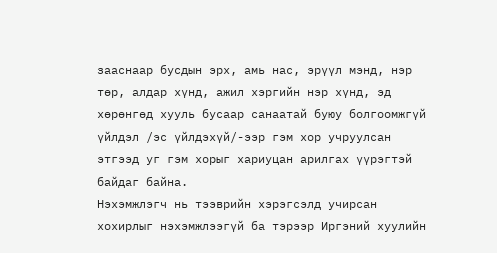зааснаар бусдын эрх, амь нас, эрүүл мэнд, нэр төр, алдар хүнд, ажил хэргийн нэр хүнд, эд хөрөнгөд хууль бусаар санаатай буюу болгоомжгүй үйлдэл /эс үйлдэхүй/-ээр гэм хор учруулсан этгээд уг гэм хорыг хариуцан арилгах үүрэгтэй байдаг байна.
Нэхэмжлэгч нь тээврийн хэрэгсэлд учирсан хохирлыг нэхэмжлээгүй ба тэрээр Иргэний хуулийн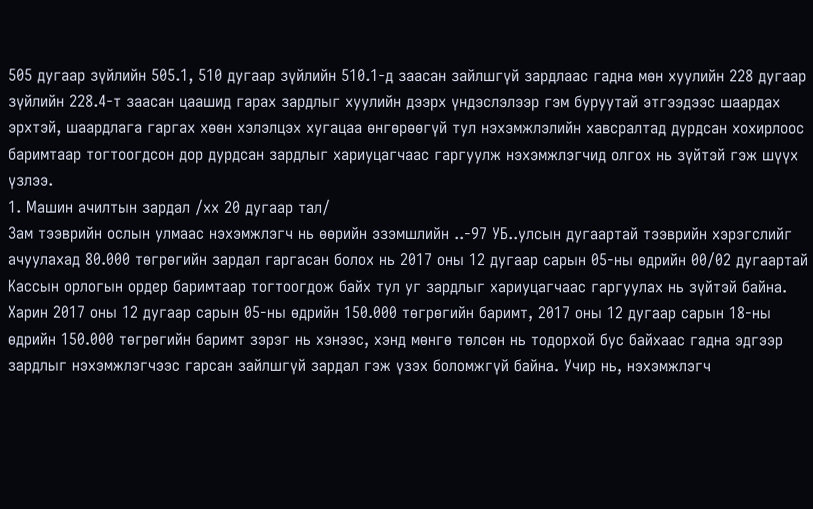505 дугаар зүйлийн 505.1, 510 дугаар зүйлийн 510.1-д заасан зайлшгүй зардлаас гадна мөн хуулийн 228 дугаар зүйлийн 228.4-т заасан цаашид гарах зардлыг хуулийн дээрх үндэслэлээр гэм буруутай этгээдээс шаардах эрхтэй, шаардлага гаргах хөөн хэлэлцэх хугацаа өнгөрөөгүй тул нэхэмжлэлийн хавсралтад дурдсан хохирлоос баримтаар тогтоогдсон дор дурдсан зардлыг хариуцагчаас гаргуулж нэхэмжлэгчид олгох нь зүйтэй гэж шүүх үзлээ.
1. Машин ачилтын зардал /хх 20 дугаар тал/
Зам тээврийн ослын улмаас нэхэмжлэгч нь өөрийн эзэмшлийн ..-97 УБ..улсын дугаартай тээврийн хэрэгслийг ачуулахад 80.000 төгрөгийн зардал гаргасан болох нь 2017 оны 12 дугаар сарын 05-ны өдрийн 00/02 дугаартай Кассын орлогын ордер баримтаар тогтоогдож байх тул уг зардлыг хариуцагчаас гаргуулах нь зүйтэй байна.
Харин 2017 оны 12 дугаар сарын 05-ны өдрийн 150.000 төгрөгийн баримт, 2017 оны 12 дугаар сарын 18-ны өдрийн 150.000 төгрөгийн баримт зэрэг нь хэнээс, хэнд мөнгө төлсөн нь тодорхой бус байхаас гадна эдгээр зардлыг нэхэмжлэгчээс гарсан зайлшгүй зардал гэж үзэх боломжгүй байна. Учир нь, нэхэмжлэгч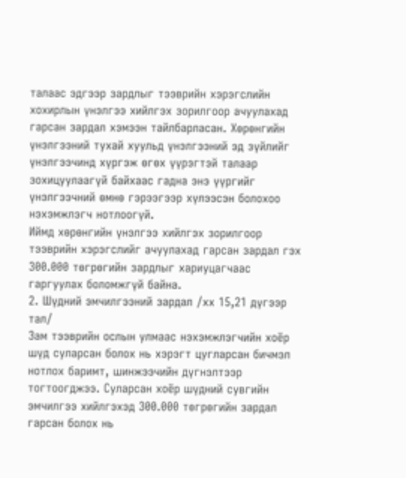талаас эдгээр зардлыг тээврийн хэрэгслийн хохирлын үнэлгээ хийлгэх зорилгоор ачуулахад гарсан зардал хэмээн тайлбарласан. Хөрөнгийн үнэлгээний тухай хуульд үнэлгээний эд зүйлийг үнэлгээчинд хүргэж өгөх үүрэгтэй талаар зохицуулаагүй байхаас гадна энэ үүргийг үнэлгээчний өмнө гэрээгээр хүлээсэн болохоо нэхэмжлэгч нотлоогүй.
Иймд хөрөнгийн үнэлгээ хийлгэх зорилгоор тээврийн хэрэгслийг ачуулахад гарсан зардал гэх 300.000 төгрөгийн зардлыг хариуцагчаас гаргуулах боломжгүй байна.
2. Шүдний эмчилгээний зардал /хх 15,21 дүгээр тал/
Зам тээврийн ослын улмаас нэхэмжлэгчийн хоёр шүд суларсан болох нь хэрэгт цугларсан бичмэл нотлох баримт, шинжээчийн дүгнэлтээр тогтоогджээ. Суларсан хоёр шүдний сувгийн эмчилгээ хийлгэхэд 300.000 төгрөгийн зардал гарсан болох нь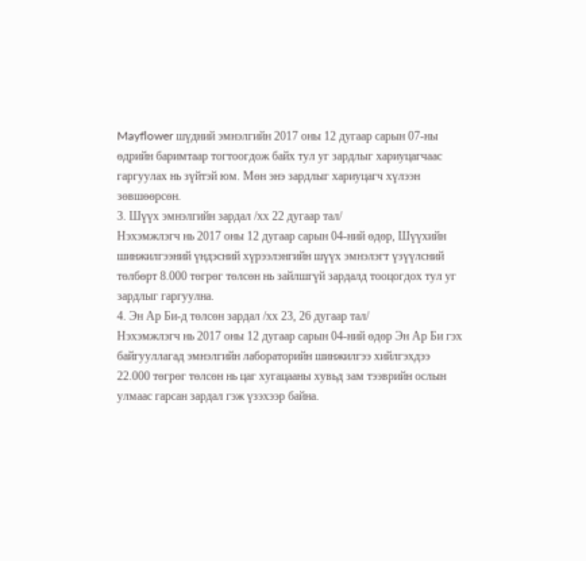Mayflower шүдний эмнэлгийн 2017 оны 12 дугаар сарын 07-ны өдрийн баримтаар тогтоогдож байх тул уг зардлыг хариуцагчаас гаргуулах нь зүйтэй юм. Мөн энэ зардлыг хариуцагч хүлээн зөвшөөрсөн.
3. Шүүх эмнэлгийн зардал /хх 22 дугаар тал/
Нэхэмжлэгч нь 2017 оны 12 дугаар сарын 04-ний өдөр, Шүүхийн шинжилгээний үндэсний хүрээлэнгийн шүүх эмнэлэгт үзүүлсний төлбөрт 8.000 төгрөг төлсөн нь зайлшгүй зардалд тооцогдох тул уг зардлыг гаргуулна.
4. Эн Ар Би-д төлсөн зардал /хх 23, 26 дугаар тал/
Нэхэмжлэгч нь 2017 оны 12 дугаар сарын 04-ний өдөр Эн Ар Би гэх байгууллагад эмнэлгийн лабораторийн шинжилгээ хийлгэхдээ 22.000 төгрөг төлсөн нь цаг хугацааны хувьд зам тээврийн ослын улмаас гарсан зардал гэж үзэхээр байна.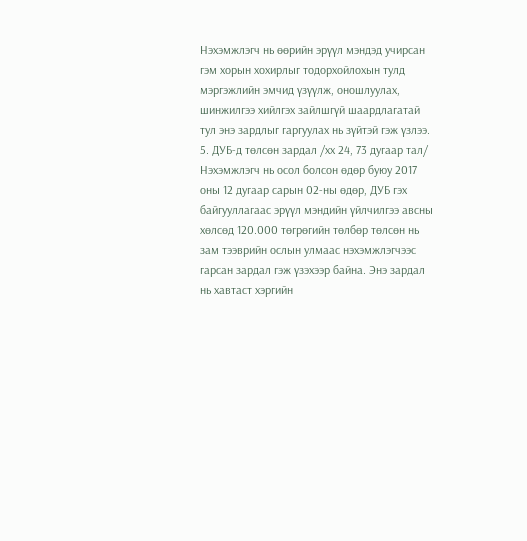Нэхэмжлэгч нь өөрийн эрүүл мэндэд учирсан гэм хорын хохирлыг тодорхойлохын тулд мэргэжлийн эмчид үзүүлж, оношлуулах, шинжилгээ хийлгэх зайлшгүй шаардлагатай тул энэ зардлыг гаргуулах нь зүйтэй гэж үзлээ.
5. ДУБ-д төлсөн зардал /хх 24, 73 дугаар тал/
Нэхэмжлэгч нь осол болсон өдөр буюу 2017 оны 12 дугаар сарын 02-ны өдөр, ДУБ гэх байгууллагаас эрүүл мэндийн үйлчилгээ авсны хөлсөд 120.000 төгрөгийн төлбөр төлсөн нь зам тээврийн ослын улмаас нэхэмжлэгчээс гарсан зардал гэж үзэхээр байна. Энэ зардал нь хавтаст хэргийн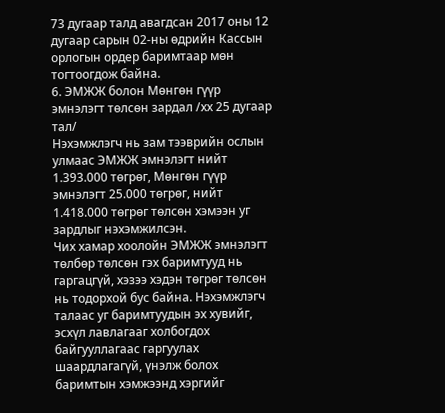73 дугаар талд авагдсан 2017 оны 12 дугаар сарын 02-ны өдрийн Кассын орлогын ордер баримтаар мөн тогтоогдож байна.
6. ЭМЖЖ болон Мөнгөн гүүр эмнэлэгт төлсөн зардал /хх 25 дугаар тал/
Нэхэмжлэгч нь зам тээврийн ослын улмаас ЭМЖЖ эмнэлэгт нийт 1.393.000 төгрөг, Мөнгөн гүүр эмнэлэгт 25.000 төгрөг, нийт 1.418.000 төгрөг төлсөн хэмээн уг зардлыг нэхэмжилсэн.
Чих хамар хоолойн ЭМЖЖ эмнэлэгт төлбөр төлсөн гэх баримтууд нь гаргацгүй, хэзээ хэдэн төгрөг төлсөн нь тодорхой бус байна. Нэхэмжлэгч талаас уг баримтуудын эх хувийг, эсхүл лавлагааг холбогдох байгууллагаас гаргуулах шаардлагагүй, үнэлж болох баримтын хэмжээнд хэргийг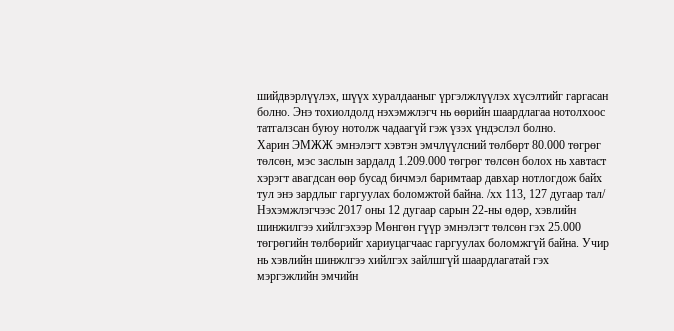шийдвэрлүүлэх, шүүх хуралдааныг үргэлжлүүлэх хүсэлтийг гаргасан болно. Энэ тохиолдолд нэхэмжлэгч нь өөрийн шаардлагаа нотолхоос татгалзсан буюу нотолж чадаагүй гэж үзэх үндэслэл болно.
Харин ЭМЖЖ эмнэлэгт хэвтэн эмчлүүлсний төлбөрт 80.000 төгрөг төлсөн, мэс заслын зардалд 1.209.000 төгрөг төлсөн болох нь хавтаст хэрэгт авагдсан өөр бусад бичмэл баримтаар давхар нотлогдож байх тул энэ зардлыг гаргуулах боломжтой байна. /хх 113, 127 дугаар тал/
Нэхэмжлэгчээс 2017 оны 12 дугаар сарын 22-ны өдөр, хэвлийн шинжилгээ хийлгэхээр Мөнгөн гүүр эмнэлэгт төлсөн гэх 25.000 төгрөгийн төлбөрийг хариуцагчаас гаргуулах боломжгүй байна. Учир нь хэвлийн шинжлгээ хийлгэх зайлшгүй шаардлагатай гэх мэргэжлийн эмчийн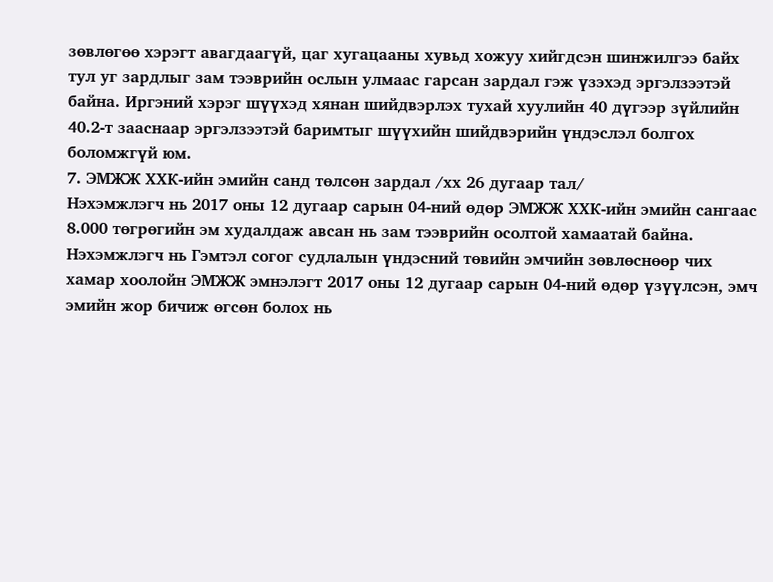зөвлөгөө хэрэгт авагдаагүй, цаг хугацааны хувьд хожуу хийгдсэн шинжилгээ байх тул уг зардлыг зам тээврийн ослын улмаас гарсан зардал гэж үзэхэд эргэлзээтэй байна. Иргэний хэрэг шүүхэд хянан шийдвэрлэх тухай хуулийн 40 дүгээр зүйлийн 40.2-т зааснаар эргэлзээтэй баримтыг шүүхийн шийдвэрийн үндэслэл болгох боломжгүй юм.
7. ЭМЖЖ ХХК-ийн эмийн санд төлсөн зардал /хх 26 дугаар тал/
Нэхэмжлэгч нь 2017 оны 12 дугаар сарын 04-ний өдөр ЭМЖЖ ХХК-ийн эмийн сангаас 8.000 төгрөгийн эм худалдаж авсан нь зам тээврийн осолтой хамаатай байна. Нэхэмжлэгч нь Гэмтэл согог судлалын үндэсний төвийн эмчийн зөвлөснөөр чих хамар хоолойн ЭМЖЖ эмнэлэгт 2017 оны 12 дугаар сарын 04-ний өдөр үзүүлсэн, эмч эмийн жор бичиж өгсөн болох нь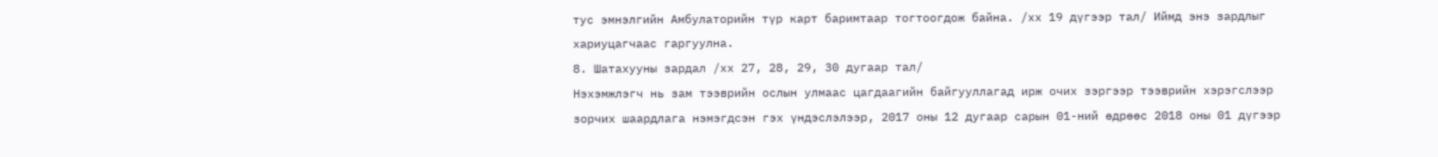тус эмнэлгийн Амбулаторийн түр карт баримтаар тогтоогдож байна. /хх 19 дүгээр тал/ Иймд энэ зардлыг хариуцагчаас гаргуулна.
8. Шатахууны зардал /хх 27, 28, 29, 30 дугаар тал/
Нэхэмжлэгч нь зам тээврийн ослын улмаас цагдаагийн байгууллагад ирж очих зэргээр тээврийн хэрэгслээр зорчих шаардлага нэмэгдсэн гэх үндэслэлээр, 2017 оны 12 дугаар сарын 01-ний өдрөөс 2018 оны 01 дүгээр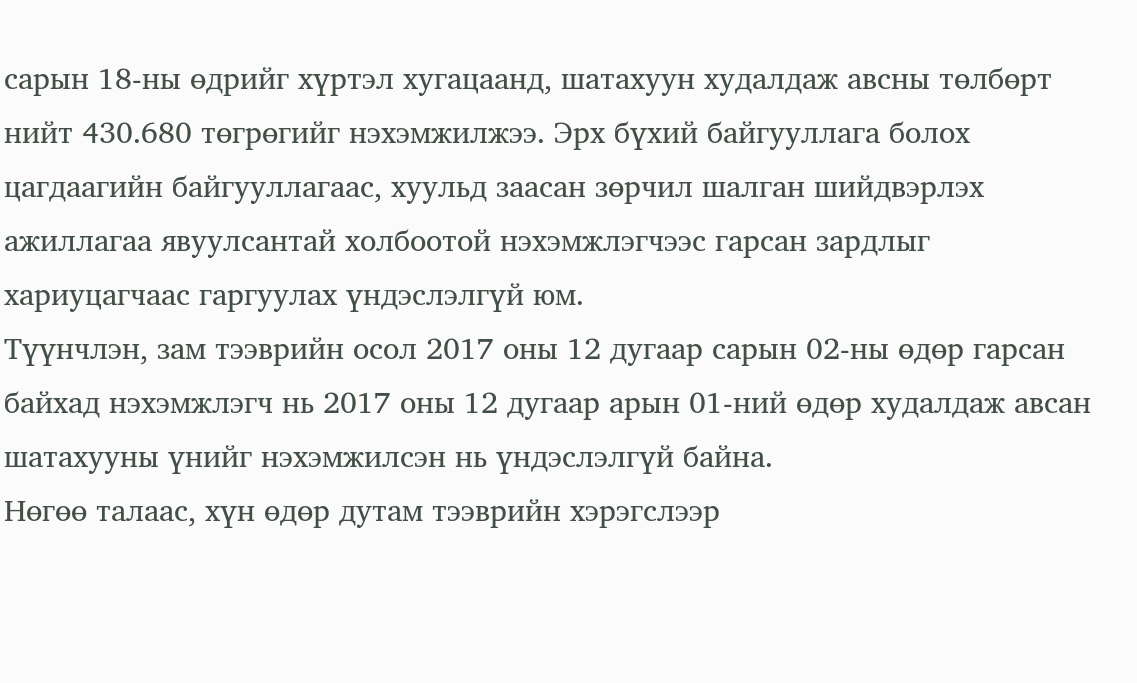сарын 18-ны өдрийг хүртэл хугацаанд, шатахуун худалдаж авсны төлбөрт нийт 430.680 төгрөгийг нэхэмжилжээ. Эрх бүхий байгууллага болох цагдаагийн байгууллагаас, хуульд заасан зөрчил шалган шийдвэрлэх ажиллагаа явуулсантай холбоотой нэхэмжлэгчээс гарсан зардлыг хариуцагчаас гаргуулах үндэслэлгүй юм.
Түүнчлэн, зам тээврийн осол 2017 оны 12 дугаар сарын 02-ны өдөр гарсан байхад нэхэмжлэгч нь 2017 оны 12 дугаар арын 01-ний өдөр худалдаж авсан шатахууны үнийг нэхэмжилсэн нь үндэслэлгүй байна.
Нөгөө талаас, хүн өдөр дутам тээврийн хэрэгслээр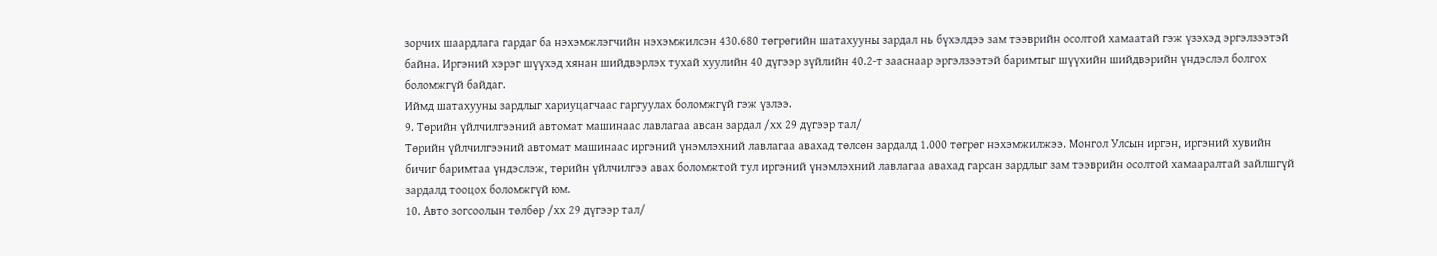зорчих шаардлага гардаг ба нэхэмжлэгчийн нэхэмжилсэн 430.680 төгрөгийн шатахууны зардал нь бүхэлдээ зам тээврийн осолтой хамаатай гэж үзэхэд эргэлзээтэй байна. Иргэний хэрэг шүүхэд хянан шийдвэрлэх тухай хуулийн 40 дүгээр зүйлийн 40.2-т зааснаар эргэлзээтэй баримтыг шүүхийн шийдвэрийн үндэслэл болгох боломжгүй байдаг.
Иймд шатахууны зардлыг хариуцагчаас гаргуулах боломжгүй гэж үзлээ.
9. Төрийн үйлчилгээний автомат машинаас лавлагаа авсан зардал /хх 29 дүгээр тал/
Төрийн үйлчилгээний автомат машинаас иргэний үнэмлэхний лавлагаа авахад төлсөн зардалд 1.000 төгрөг нэхэмжилжээ. Монгол Улсын иргэн, иргэний хувийн бичиг баримтаа үндэслэж, төрийн үйлчилгээ авах боломжтой тул иргэний үнэмлэхний лавлагаа авахад гарсан зардлыг зам тээврийн осолтой хамааралтай зайлшгүй зардалд тооцох боломжгүй юм.
10. Авто зогсоолын төлбөр /хх 29 дүгээр тал/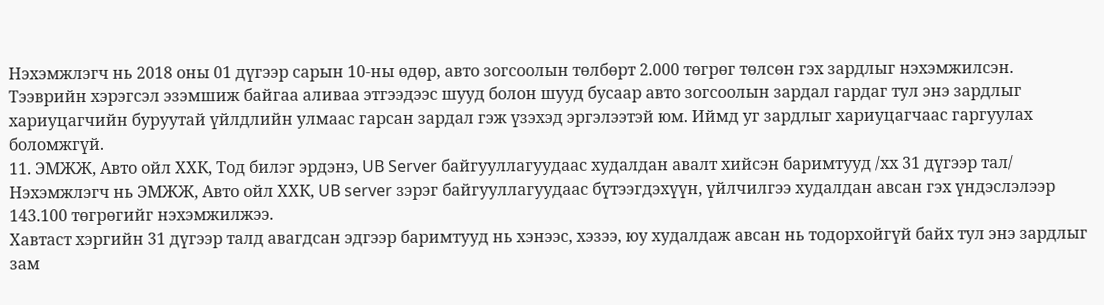Нэхэмжлэгч нь 2018 оны 01 дүгээр сарын 10-ны өдөр, авто зогсоолын төлбөрт 2.000 төгрөг төлсөн гэх зардлыг нэхэмжилсэн. Тээврийн хэрэгсэл эзэмшиж байгаа аливаа этгээдээс шууд болон шууд бусаар авто зогсоолын зардал гардаг тул энэ зардлыг хариуцагчийн буруутай үйлдлийн улмаас гарсан зардал гэж үзэхэд эргэлээтэй юм. Иймд уг зардлыг хариуцагчаас гаргуулах боломжгүй.
11. ЭМЖЖ, Авто ойл ХХК, Тод билэг эрдэнэ, UB Server байгууллагуудаас худалдан авалт хийсэн баримтууд /хх 31 дүгээр тал/
Нэхэмжлэгч нь ЭМЖЖ, Авто ойл ХХК, UB server зэрэг байгууллагуудаас бүтээгдэхүүн, үйлчилгээ худалдан авсан гэх үндэслэлээр 143.100 төгрөгийг нэхэмжилжээ.
Хавтаст хэргийн 31 дүгээр талд авагдсан эдгээр баримтууд нь хэнээс, хэзээ, юу худалдаж авсан нь тодорхойгүй байх тул энэ зардлыг зам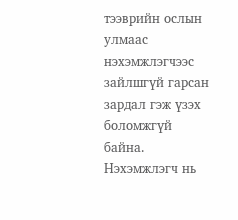тээврийн ослын улмаас нэхэмжлэгчээс зайлшгүй гарсан зардал гэж үзэх боломжгүй байна.
Нэхэмжлэгч нь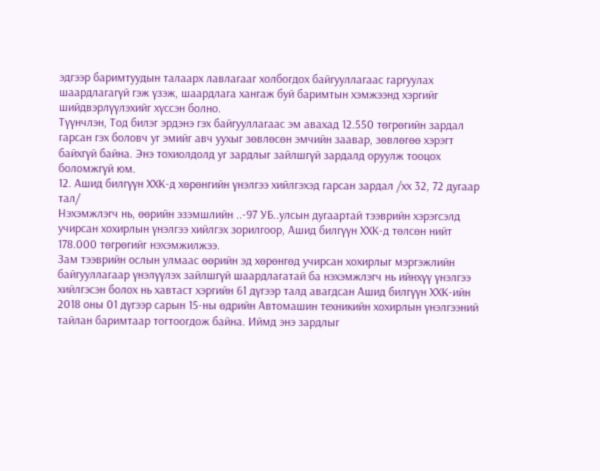эдгээр баримтуудын талаарх лавлагааг холбогдох байгууллагаас гаргуулах шаардлагагүй гэж үзэж, шаардлага хангаж буй баримтын хэмжээнд хэргийг шийдвэрлүүлэхийг хүссэн болно.
Түүнчлэн, Тод билэг эрдэнэ гэх байгууллагаас эм авахад 12.550 төгрөгийн зардал гарсан гэх боловч уг эмийг авч уухыг зөвлөсөн эмчийн заавар, зөвлөгөө хэрэгт байхгүй байна. Энэ тохиолдолд уг зардлыг зайлшгүй зардалд оруулж тооцох боломжгүй юм.
12. Ашид билгүүн ХХК-д хөрөнгийн үнэлгээ хийлгэхэд гарсан зардал /хх 32, 72 дугаар тал/
Нэхэмжлэгч нь, өөрийн эзэмшлийн ..-97 УБ..улсын дугаартай тээврийн хэрэгсэлд учирсан хохирлын үнэлгээ хийлгэх зорилгоор, Ашид билгүүн ХХК-д төлсөн нийт 178.000 төгрөгийг нэхэмжилжээ.
Зам тээврийн ослын улмаас өөрийн эд хөрөнгөд учирсан хохирлыг мэргэжлийн байгууллагаар үнэлүүлэх зайлшгүй шаардлагатай ба нэхэмжлэгч нь ийнхүү үнэлгээ хийлгэсэн болох нь хавтаст хэргийн 61 дүгээр талд авагдсан Ашид билгүүн ХХК-ийн 2018 оны 01 дүгээр сарын 15-ны өдрийн Автомашин техникийн хохирлын үнэлгээний тайлан баримтаар тогтоогдож байна. Иймд энэ зардлыг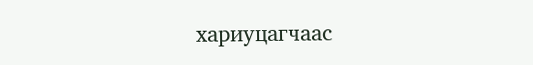хариуцагчаас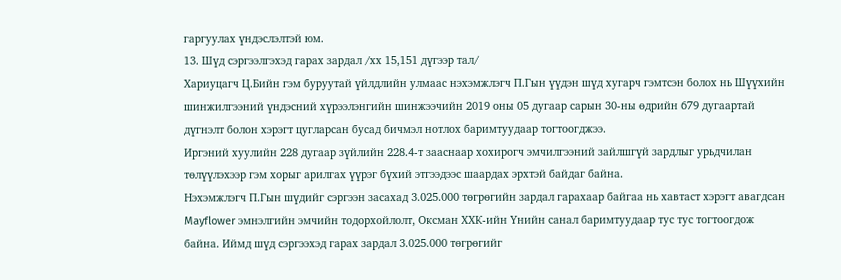гаргуулах үндэслэлтэй юм.
13. Шүд сэргээлгэхэд гарах зардал /хх 15,151 дүгээр тал/
Хариуцагч Ц.Бийн гэм буруутай үйлдлийн улмаас нэхэмжлэгч П.Гын үүдэн шүд хугарч гэмтсэн болох нь Шүүхийн шинжилгээний үндэсний хүрээлэнгийн шинжээчийн 2019 оны 05 дугаар сарын 30-ны өдрийн 679 дугаартай дүгнэлт болон хэрэгт цугларсан бусад бичмэл нотлох баримтуудаар тогтоогджээ.
Иргэний хуулийн 228 дугаар зүйлийн 228.4-т зааснаар хохирогч эмчилгээний зайлшгүй зардлыг урьдчилан төлүүлэхээр гэм хорыг арилгах үүрэг бүхий этгээдээс шаардах эрхтэй байдаг байна.
Нэхэмжлэгч П.Гын шүдийг сэргээн засахад 3.025.000 төгрөгийн зардал гарахаар байгаа нь хавтаст хэрэгт авагдсан Mayflower эмнэлгийн эмчийн тодорхойлолт, Оксман ХХК-ийн Үнийн санал баримтуудаар тус тус тогтоогдож байна. Иймд шүд сэргээхэд гарах зардал 3.025.000 төгрөгийг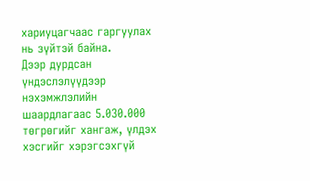хариуцагчаас гаргуулах нь зүйтэй байна.
Дээр дурдсан үндэслэлүүдээр нэхэмжлэлийн шаардлагаас 5.030.000 төгрөгийг хангаж, үлдэх хэсгийг хэрэгсэхгүй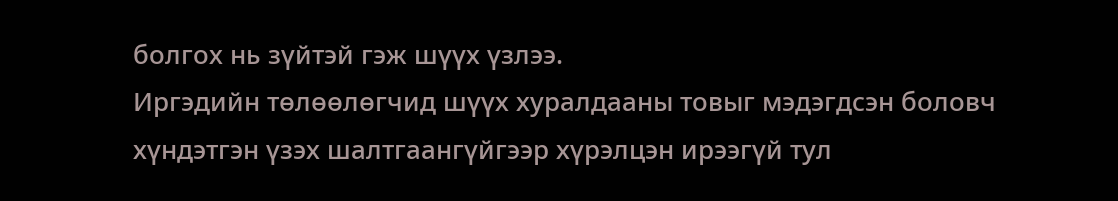болгох нь зүйтэй гэж шүүх үзлээ.
Иргэдийн төлөөлөгчид шүүх хуралдааны товыг мэдэгдсэн боловч хүндэтгэн үзэх шалтгаангүйгээр хүрэлцэн ирээгүй тул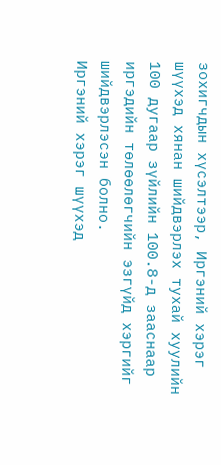зохигчдын хүсэлтээр, Иргэний хэрэг шүүхэд хянан шийдвэрлэх тухай хуулийн 100 дугаар зүйлийн 100.8-д зааснаар иргэдийн төлөөлөгчийн эзгүйд хэргийг шийдвэрлэсэн болно.
Иргэний хэрэг шүүхэд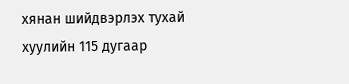хянан шийдвэрлэх тухай хуулийн 115 дугаар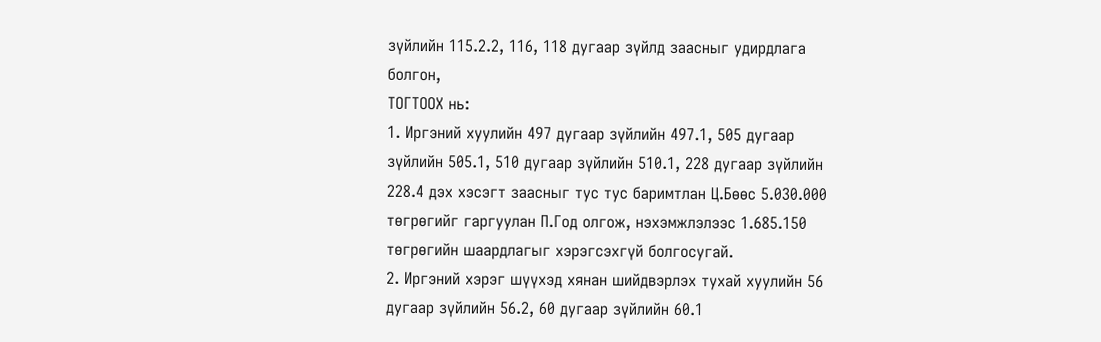зүйлийн 115.2.2, 116, 118 дугаар зүйлд заасныг удирдлага болгон,
ТОГТООХ нь:
1. Иргэний хуулийн 497 дугаар зүйлийн 497.1, 505 дугаар зүйлийн 505.1, 510 дугаар зүйлийн 510.1, 228 дугаар зүйлийн 228.4 дэх хэсэгт заасныг тус тус баримтлан Ц.Бөөс 5.030.000 төгрөгийг гаргуулан П.Год олгож, нэхэмжлэлээс 1.685.150 төгрөгийн шаардлагыг хэрэгсэхгүй болгосугай.
2. Иргэний хэрэг шүүхэд хянан шийдвэрлэх тухай хуулийн 56 дугаар зүйлийн 56.2, 60 дугаар зүйлийн 60.1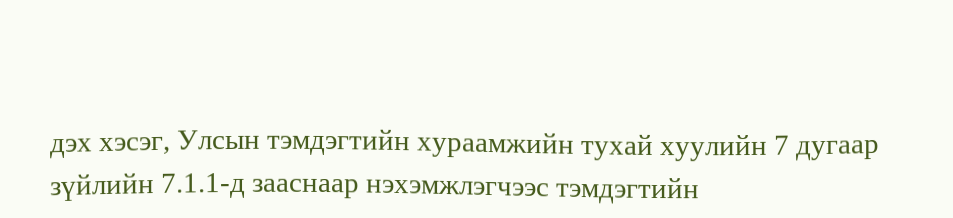дэх хэсэг, Улсын тэмдэгтийн хураамжийн тухай хуулийн 7 дугаар зүйлийн 7.1.1-д зааснаар нэхэмжлэгчээс тэмдэгтийн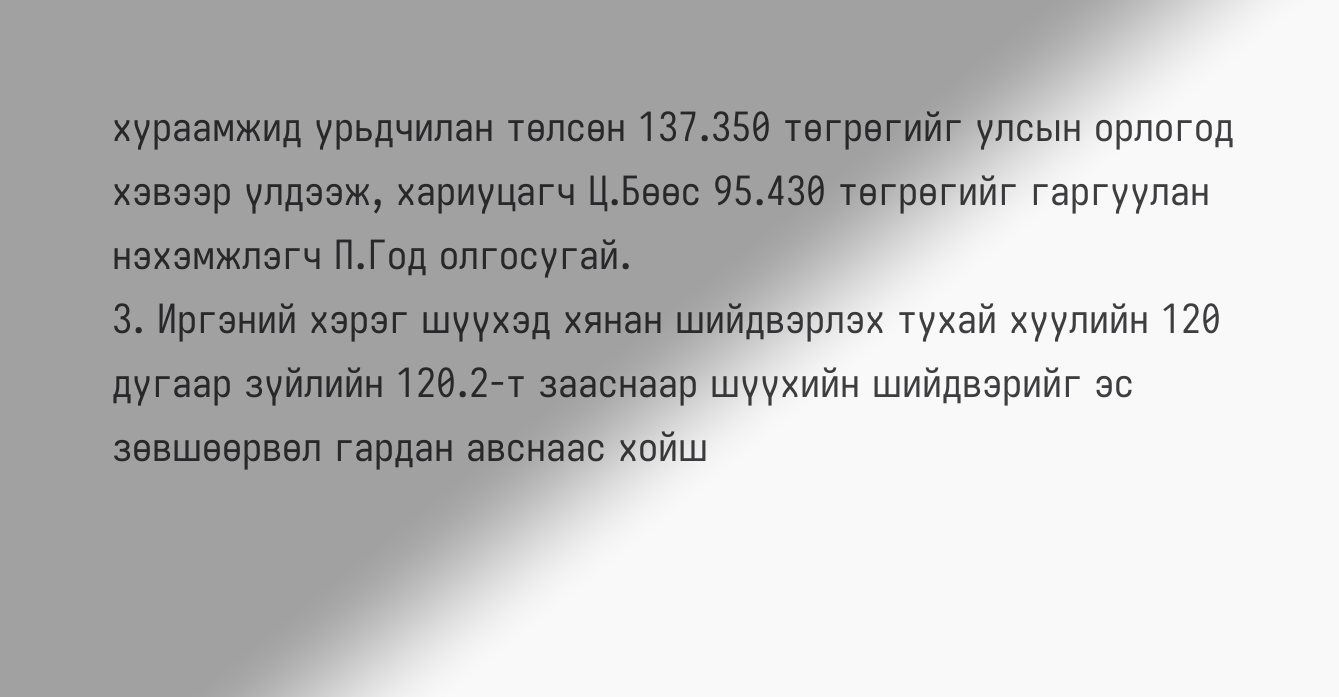хураамжид урьдчилан төлсөн 137.350 төгрөгийг улсын орлогод хэвээр үлдээж, хариуцагч Ц.Бөөс 95.430 төгрөгийг гаргуулан нэхэмжлэгч П.Год олгосугай.
3. Иргэний хэрэг шүүхэд хянан шийдвэрлэх тухай хуулийн 120 дугаар зүйлийн 120.2-т зааснаар шүүхийн шийдвэрийг эс зөвшөөрвөл гардан авснаас хойш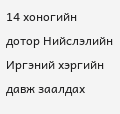14 хоногийн дотор Нийслэлийн Иргэний хэргийн давж заалдах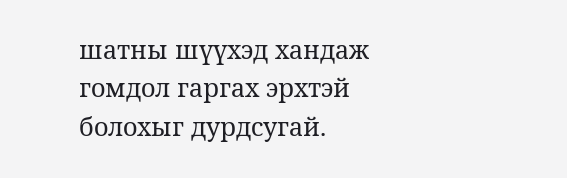шатны шүүхэд хандаж гомдол гаргах эрхтэй болохыг дурдсугай.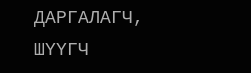ДАРГАЛАГЧ, ШҮҮГЧ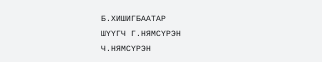Б.ХИШИГБААТАР
ШҮҮГЧ Г.НЯМСҮРЭН
Ч.НЯМСҮРЭН